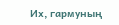Их, гармуның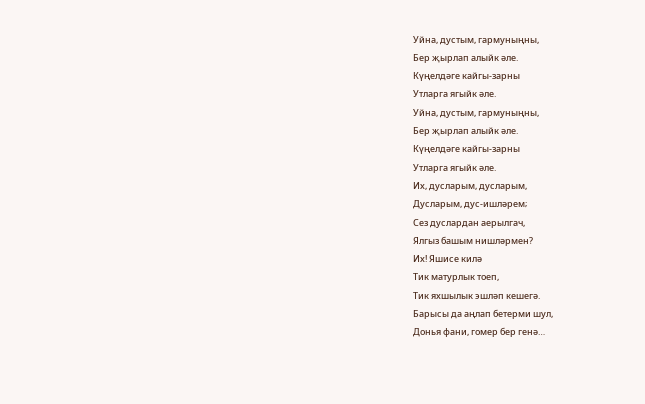Уйна, дустым, гармуныңны,
Бер җырлап алыйк әле.
Күңелдәге кайгы-зарны
Утларга ягыйк әле.
Уйна, дустым, гармуныңны,
Бер җырлап алыйк әле.
Күңелдәге кайгы-зарны
Утларга ягыйк әле.
Их, дусларым, дусларым,
Дусларым, дус-ишләрем;
Сез дуслардан аерылгач,
Ялгыз башым нишләрмен?
Их! Яшисе килә
Тик матурлык тоеп,
Тик яхшылык эшләп кешегә.
Барысы да аңлап бетерми шул,
Донья фани, гомер бер генә…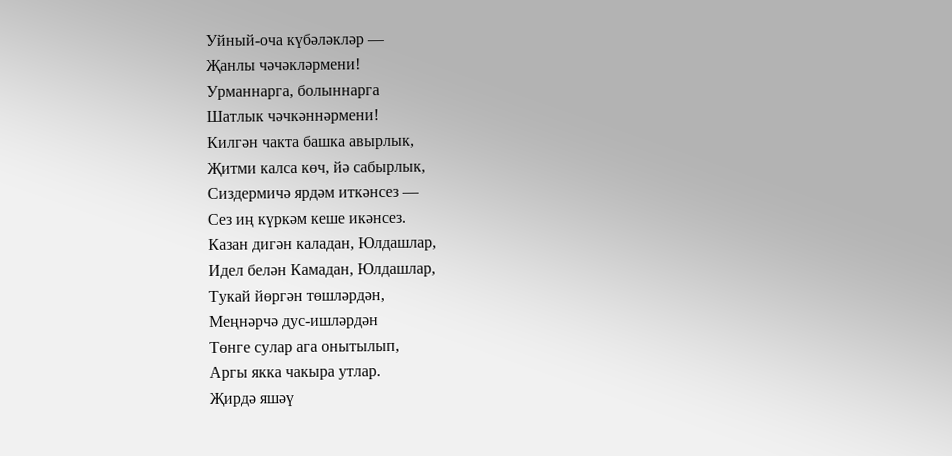Уйный-оча күбәләкләр —
Җанлы чәчәкләрмени!
Урманнарга, болыннарга
Шатлык чәчкәннәрмени!
Килгән чакта башка авырлык,
Җитми калса көч, йә сабырлык,
Сиздермичә ярдәм иткәнсез —
Сез иң күркәм кеше икәнсез.
Казан дигән каладан, Юлдашлар,
Идел белән Камадан, Юлдашлар,
Тукай йөргән төшләрдән,
Меңнәрчә дус-ишләрдән
Төнге сулар ага онытылып,
Аргы якка чакыра утлар.
Җирдә яшәү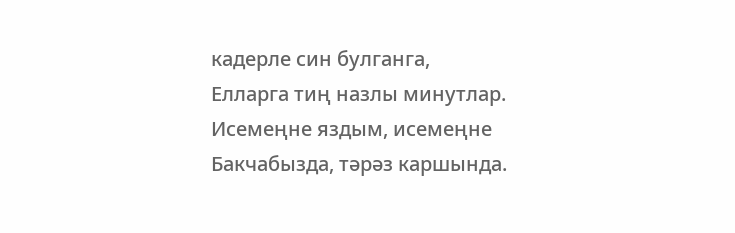кадерле син булганга,
Елларга тиң назлы минутлар.
Исемеңне яздым, исемеңне
Бакчабызда, тәрәз каршында.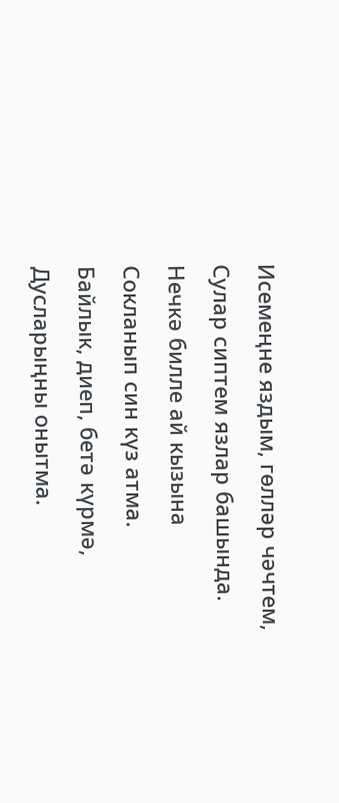Исемеңне яздым, гөлләр чәчтем,
Сулар сиптем язлар башында.
Нечкә билле ай кызына
Сокланып син күз атма.
Байлык, диеп, бетә күрмә,
Дусларыңны онытма.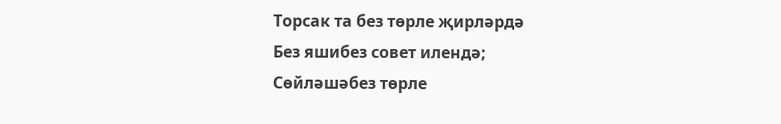Торсак та без төрле җирләрдә
Без яшибез совет илендә;
Сөйләшәбез төрле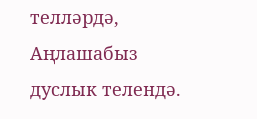телләрдә,
Аңлашабыз дуслык телендә.